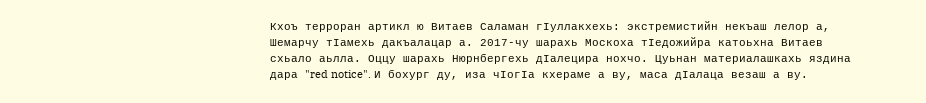Кхоъ терроран артикл ю Витаев Саламан гIуллакхехь: экстремистийн некъаш лелор а, Шемарчу тIамехь дакъалацар а. 2017-чу шарахь Москоха тIедожийра катоьхна Витаев схьало аьлла. Оццу шарахь Нюрнбергехь дIалецира нохчо. Цуьнан материалашкахь яздина дара "red notice". И бохург ду, иза чIогIа кхераме а ву, маса дIалаца везаш а ву.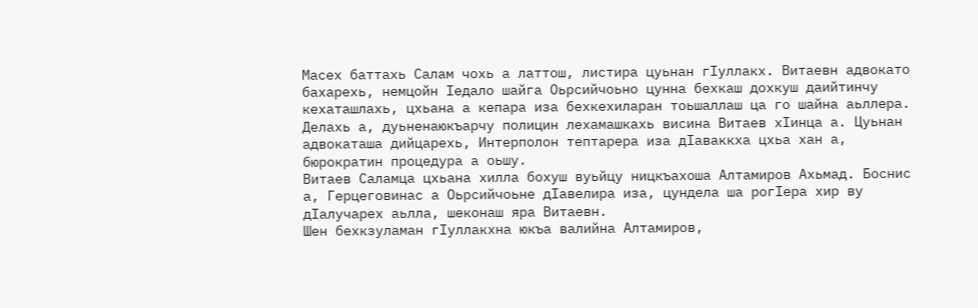Масех баттахь Салам чохь а латтош, листира цуьнан гIуллакх. Витаевн адвокато бахарехь, немцойн Iедало шайга Оьрсийчоьно цунна бехкаш дохкуш даийтинчу кехаташлахь, цхьана а кепара иза бехкехиларан тоьшаллаш ца го шайна аьллера.
Делахь а, дуьненаюкъарчу полицин лехамашкахь висина Витаев хIинца а. Цуьнан адвокаташа дийцарехь, Интерполон тептарера иза дIаваккха цхьа хан а, бюрократин процедура а оьшу.
Витаев Саламца цхьана хилла бохуш вуьйцу ницкъахоша Алтамиров Ахьмад. Боснис а, Герцеговинас а Оьрсийчоьне дIавелира иза, цундела ша рогIера хир ву дIалучарех аьлла, шеконаш яра Витаевн.
Шен бехкзуламан гIуллакхна юкъа валийна Алтамиров,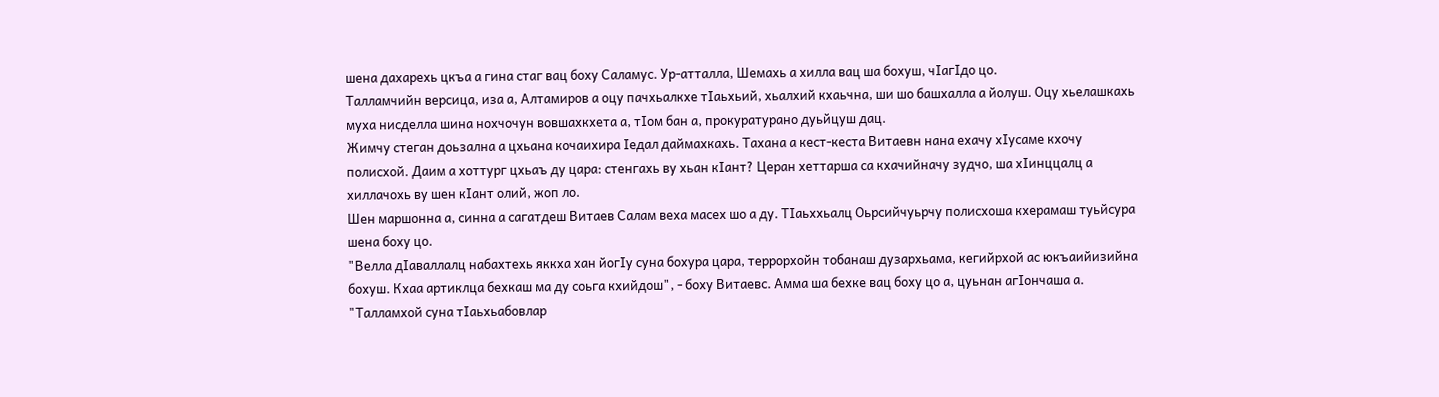шена дахарехь цкъа а гина стаг вац боху Саламус. Ур-атталла, Шемахь а хилла вац ша бохуш, чIагIдо цо.
Талламчийн версица, иза а, Алтамиров а оцу пачхьалкхе тIаьхьий, хьалхий кхаьчна, ши шо башхалла а йолуш. Оцу хьелашкахь муха нисделла шина нохчочун вовшахкхета а, тIом бан а, прокуратурано дуьйцуш дац.
Жимчу стеган доьзална а цхьана кочаихира Iедал даймахкахь. Тахана а кест-кеста Витаевн нана ехачу хIусаме кхочу полисхой. Даим а хоттург цхьаъ ду цара: стенгахь ву хьан кIант? Церан хеттарша са кхачийначу зудчо, ша хIинццалц а хиллачохь ву шен кIант олий, жоп ло.
Шен маршонна а, синна а сагатдеш Витаев Салам веха масех шо а ду. ТIаьххьалц Оьрсийчуьрчу полисхоша кхерамаш туьйсура шена боху цо.
"Велла дIаваллалц набахтехь яккха хан йогIу суна бохура цара, террорхойн тобанаш дузархьама, кегийрхой ас юкъаийизийна бохуш. Кхаа артиклца бехкаш ма ду соьга кхийдош", - боху Витаевс. Амма ша бехке вац боху цо а, цуьнан агIончаша а.
"Талламхой суна тIаьхьабовлар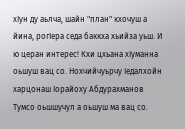хIун ду аьлча, шайн "план" кхочуш а йина, рогIера седа баккха хьийза уьш. И ю церан интерес! Кхи цхьана хIуманна оьшуш вац со. Нохчийчуьрчу Iедалхойн харцонаш Iорайоху Абдурахманов Тумсо оьшшучул а оьшуш ма вац со.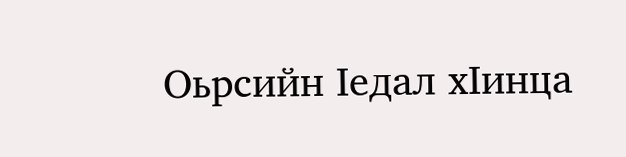Оьрсийн Iедал хIинца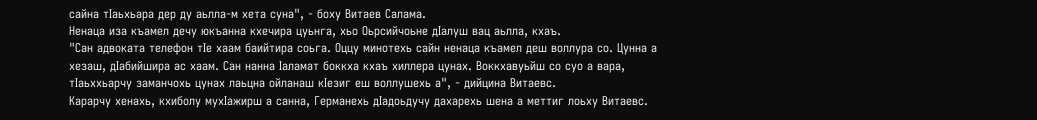сайна тIаьхьара дер ду аьлла-м хета суна", - боху Витаев Салама.
Ненаца иза къамел дечу юкъанна кхечира цуьнга, хьо Оьрсийчоьне дIалуш вац аьлла, кхаъ.
"Сан адвоката телефон тIе хаам баийтира соьга. Оццу минотехь сайн ненаца къамел деш воллура со. Цунна а хезаш, дIабийшира ас хаам. Сан нанна Iаламат боккха кхаъ хиллера цунах. Воккхавуьйш со суо а вара, тIаьххьарчу заманчохь цунах лаьцна ойланаш кIезиг еш воллушехь а", - дийцина Витаевс.
Карарчу хенахь, кхиболу мухIажирш а санна, Германехь дIадоьдучу дахарехь шена а меттиг лоьху Витаевс.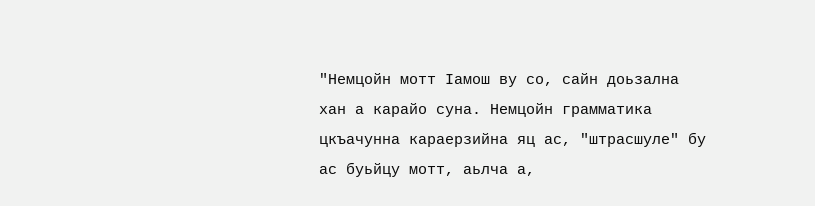"Немцойн мотт Iамош ву со, сайн доьзална хан а карайо суна. Немцойн грамматика цкъачунна караерзийна яц ас, "штрасшуле" бу ас буьйцу мотт, аьлча а,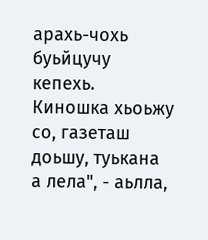арахь-чохь буьйцучу кепехь. Киношка хьоьжу со, газеташ доьшу, туькана а лела", - аьлла,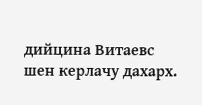дийцина Витаевс шен керлачу дахарх.